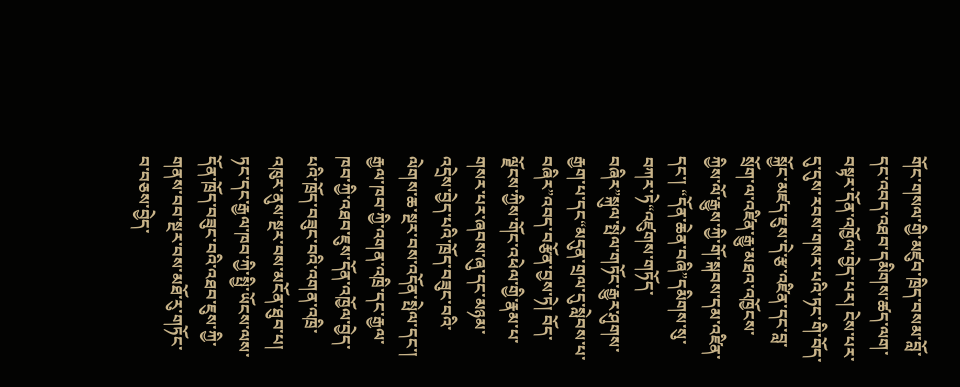གོང་གསལ་གྱི་མཛུབ་ཁྲིད་བསམ་བློ་དང་འབད་འཐབ་དམིགས་ཚད་ལག་བསྟར་དོན་འཁྱོལ་བྱེད་པར། ངེས་པར་དུ་དུས་རབས་གསར་པའི་ཏང་གི་བོད་སྐྱོང་མཛད་ཇུས་དེ་རྩ་འཛིན་དང་བླ་སྲོག་ལ་འཛིན་རྒྱུ་མཐའ་འཁྱོངས་ཀྱིས་ལོ་རྒྱུས་ཀྱི་གོ་སྐབས་དམ་འཛིན་དང་། “དོན་ཆེན་བཞི”དམིགས་སུ་བཀར་ཏེ“འཛུགས་གཏོད་བཞིར”སྐུལ་སྤེལ་གཏོང་རྒྱུར་ཤུགས་རྒྱག་པ་དང“མདུན་གྲལ་དུ་སླེབས་པ་བཞིར”འབད་བརྩོན་བྱས་ཏེ། བོད་ལྗོངས་ཀྱིས་གོང་འཕེལ་གྱི་རྣམ་པ་གསར་པར་ཞབས་ཞུ་དང་མཉམ་འདྲེས་བྱེད་པའི་ཁྲོད་བཟུང་བའི་ལེགས་ཆ་སྔར་བས་འདོན་སྤེལ་དང་། རྒྱལ་ཁབ་ཀྱི་འགན་འཁྲི་དང་རྒྱལ་ཁབ་ཀྱི་འཐབ་ཇུས་དོན་འཁྱོལ་བྱེད་པའི་ཁྲོད་བཟུང་བའི་འགན་འཁྲི་འཁུར་ནུས་སྔར་བས་མངོན་ཐུབ་པ། ཏང་དང་རྒྱལ་ཁབ་ཀྱི་སྤྱི་ཡོངས་ལས་དོན་ཁྲོད་བཟུང་བའི་འཐབ་ཇུས་ཀྱི་གནས་བབ་སྔར་བས་མཐོ་རུ་གཏོང་བ་བཅས་བྱེད་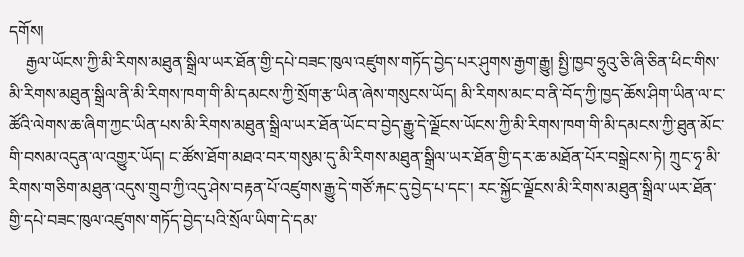དགོས།
    རྒྱལ་ཡོངས་ཀྱི་མི་རིགས་མཐུན་སྒྲིལ་ཡར་ཐོན་གྱི་དཔེ་བཟང་ཁུལ་འཛུགས་གཏོད་བྱེད་པར་ཤུགས་རྒྱག་རྒྱུ། སྤྱི་ཁྱབ་ཧྲུའུ་ཅི་ཞི་ཅིན་ཕིང་གིས་མི་རིགས་མཐུན་སྒྲིལ་ནི་མི་རིགས་ཁག་གི་མི་དམངས་ཀྱི་སྲོག་རྩ་ཡིན་ཞེས་གསུངས་ཡོད། མི་རིགས་མང་བ་ནི་བོད་ཀྱི་ཁྱད་ཆོས་ཤིག་ཡིན་ལ་ང་ཚོའི་ལེགས་ཆ་ཞིག་ཀྱང་ཡིན་པས་མི་རིགས་མཐུན་སྒྲིལ་ཡར་ཐོན་ཡོང་བ་བྱེད་རྒྱུ་དེ་ལྗོངས་ཡོངས་ཀྱི་མི་རིགས་ཁག་གི་མི་དམངས་ཀྱི་ཐུན་མོང་གི་བསམ་འདུན་ལ་འགྱུར་ཡོད། ང་ཚོས་ཐོག་མཐའ་བར་གསུམ་དུ་མི་རིགས་མཐུན་སྒྲིལ་ཡར་ཐོན་གྱི་དར་ཆ་མཐོན་པོར་བསྒྲེངས་ཏེ། ཀྲུང་ཧྭ་མི་རིགས་གཅིག་མཐུན་འདུས་གྲུབ་ཀྱི་འདུ་ཤེས་བརྟན་པོ་འཛུགས་རྒྱུ་དེ་གཙོ་རྐང་དུ་བྱེད་པ་དང་། རང་སྐྱོང་ལྗོངས་མི་རིགས་མཐུན་སྒྲིལ་ཡར་ཐོན་གྱི་དཔེ་བཟང་ཁུལ་འཛུགས་གཏོད་བྱེད་པའི་སྲོལ་ཡིག་དེ་དམ་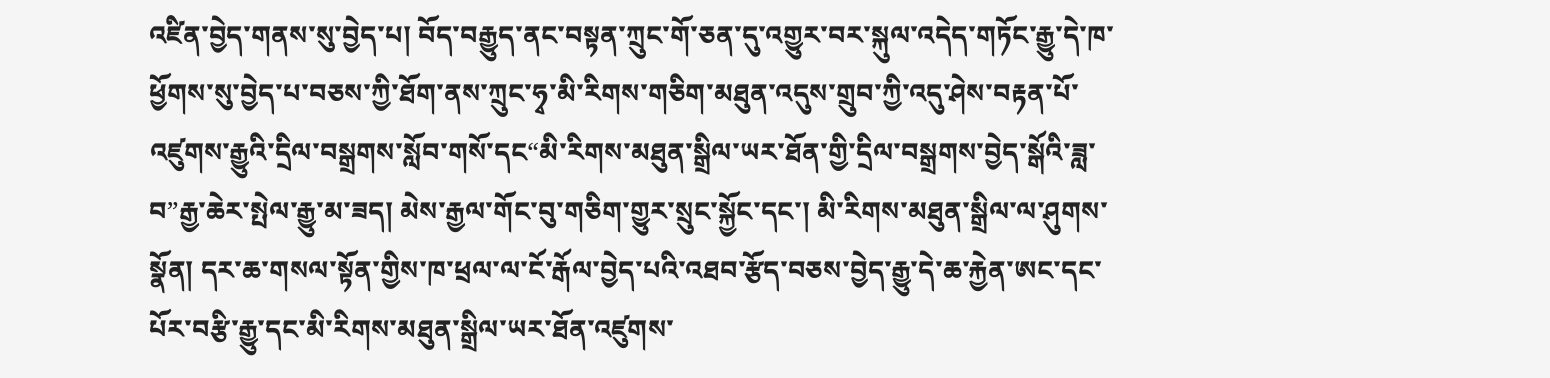འཛིན་བྱེད་གནས་སུ་བྱེད་པ། བོད་བརྒྱུད་ནང་བསྟན་ཀྲུང་གོ་ཅན་དུ་འགྱུར་བར་སྐུལ་འདེད་གཏོང་རྒྱུ་དེ་ཁ་ཕྱོགས་སུ་བྱེད་པ་བཅས་ཀྱི་ཐོག་ནས་ཀྲུང་ཧྭ་མི་རིགས་གཅིག་མཐུན་འདུས་གྲུབ་ཀྱི་འདུ་ཤེས་བརྟན་པོ་འཛུགས་རྒྱུའི་དྲིལ་བསྒྲགས་སློབ་གསོ་དང“མི་རིགས་མཐུན་སྒྲིལ་ཡར་ཐོན་གྱི་དྲིལ་བསྒྲགས་བྱེད་སྒོའི་ཟླ་བ”རྒྱ་ཆེར་སྤེལ་རྒྱུ་མ་ཟད། མེས་རྒྱལ་གོང་བུ་གཅིག་གྱུར་སྲུང་སྐྱོང་དང་། མི་རིགས་མཐུན་སྒྲིལ་ལ་ཤུགས་སྣོན། དར་ཆ་གསལ་སྟོན་གྱིས་ཁ་ཕྲལ་ལ་ངོ་རྒོལ་བྱེད་པའི་འཐབ་རྩོད་བཅས་བྱེད་རྒྱུ་དེ་ཆ་རྐྱེན་ཨང་དང་པོར་བརྩི་རྒྱུ་དང་མི་རིགས་མཐུན་སྒྲིལ་ཡར་ཐོན་འཛུགས་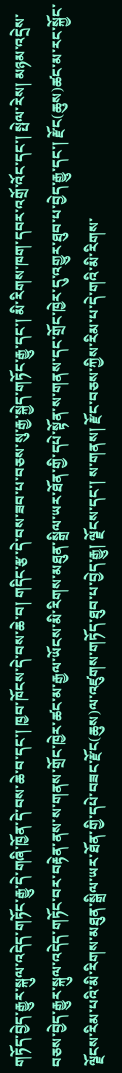གཏོད་བྱེད་རྒྱུར་སྐུལ་འདེད་གཏོང་རྒྱུ་དེ་གཞི་ཁྱོན་དེ་བས་ཆེ་བ་དང་། ཁྱབ་ཁོངས་དེ་བས་ཆེ་བ། གདིང་རྩ་དེ་བས་ཟབ་པ་བཅས་སུ་རྒྱ་སྐྱེད་གཏོང་རྒྱུ་དང་། མི་རིགས་ཁག་དབར་འགྲོ་འོང་དང་། སྤེལ་རེས། མཉམ་འདྲེས་བཅས་བྱེད་རྒྱུར་སྐུལ་འདེད་གཏོང་བར་བརྟེན་ནས་ས་གནས་གྲོང་ཁྱེར་ཚང་མ་རྒྱལ་ཡོངས་མི་རིགས་མཐུན་སྒྲིལ་ཡར་ཐོན་གྱི་དཔེ་སྟོན་ས་གནས་དང་གྲོང་ཁྱེར་དུ་འགྱུར་ཐུབ་པ་བྱེད་རྒྱུ་དང་། རྫོང(ཆུས)ཚང་མ་རང་སྐྱོང་ལྗོངས་རིམ་པའི་མི་རིགས་མཐུན་སྒྲིལ་ཡར་ཐོན་གྱི་དཔེ་བཟང་རྫོང(ཆུས)ལ་འཛུགས་གཏོད་ཐུབ་པ་བྱེད་རྒྱུ། ལྗོངས་དང་། ས་གནས། རྫོང་བཅས་ཀྱིས་རིམ་པ་དེ་གའི་མི་རིགས་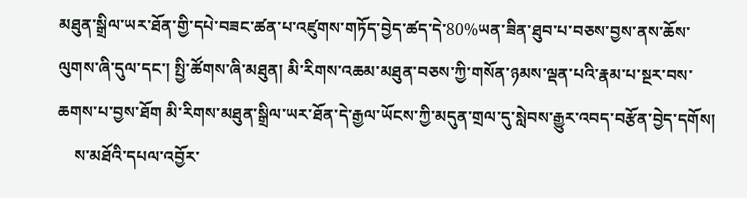མཐུན་སྒྲིལ་ཡར་ཐོན་གྱི་དཔེ་བཟང་ཚན་པ་འཛུགས་གཏོད་བྱེད་ཚད་དེ་80%ཡན་ཟིན་ཐུབ་པ་བཅས་བྱས་ནས་ཆོས་ལུགས་ཞི་དུལ་དང་། སྤྱི་ཚོགས་ཞི་མཐུན། མི་རིགས་འཆམ་མཐུན་བཅས་ཀྱི་གསོན་ཉམས་ལྡན་པའི་རྣམ་པ་སྔར་བས་ཆགས་པ་བྱས་ཐོག མི་རིགས་མཐུན་སྒྲིལ་ཡར་ཐོན་དེ་རྒྱལ་ཡོངས་ཀྱི་མདུན་གྲལ་དུ་སླེབས་རྒྱུར་འབད་བརྩོན་བྱེད་དགོས།
    ས་མཐོའི་དཔལ་འབྱོར་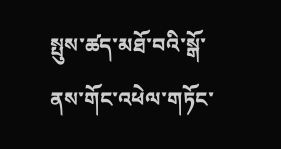སྤུས་ཚད་མཐོ་བའི་སྒོ་ནས་གོང་འཕེལ་གཏོང་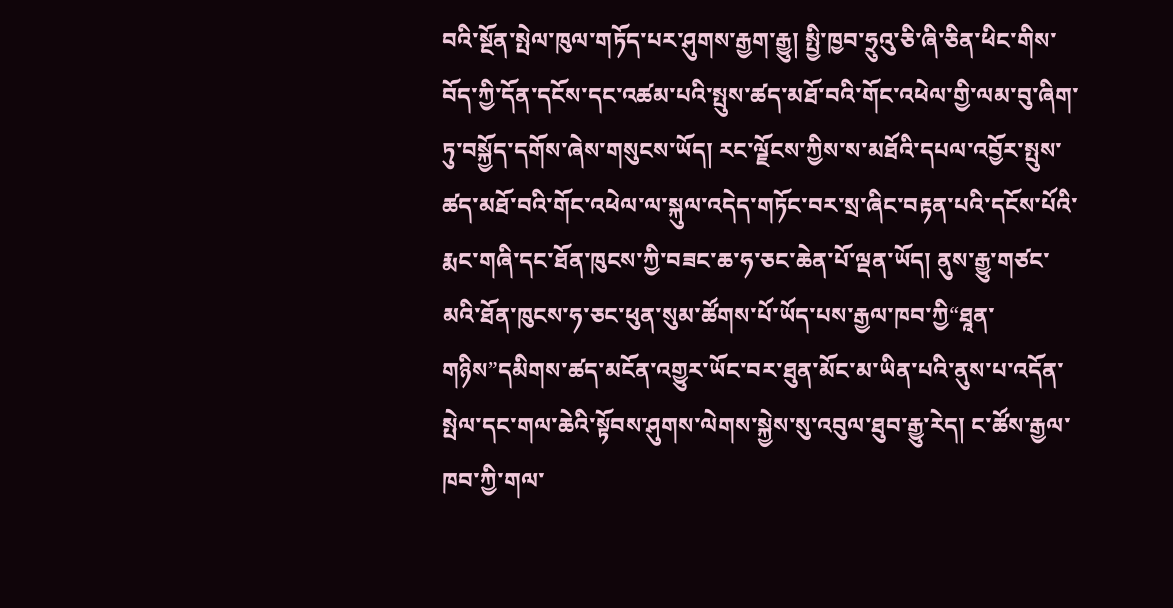བའི་སྔོན་སྤེལ་ཁུལ་གཏོད་པར་ཤུགས་རྒྱག་རྒྱུ། སྤྱི་ཁྱབ་ཧྲུའུ་ཅི་ཞི་ཅིན་ཕིང་གིས་བོད་ཀྱི་དོན་དངོས་དང་འཚམ་པའི་སྤུས་ཚད་མཐོ་བའི་གོང་འཕེལ་གྱི་ལམ་བུ་ཞིག་ཏུ་བསྐྱོད་དགོས་ཞེས་གསུངས་ཡོད། རང་ལྗོངས་ཀྱིས་ས་མཐོའི་དཔལ་འབྱོར་སྤུས་ཚད་མཐོ་བའི་གོང་འཕེལ་ལ་སྐུལ་འདེད་གཏོང་བར་སྲ་ཞིང་བརྟན་པའི་དངོས་པོའི་རྨང་གཞི་དང་ཐོན་ཁུངས་ཀྱི་བཟང་ཆ་ཧ་ཅང་ཆེན་པོ་ལྡན་ཡོད། ནུས་རྒྱུ་གཙང་མའི་ཐོན་ཁུངས་ཧ་ཅང་ཕུན་སུམ་ཚོགས་པོ་ཡོད་པས་རྒྱལ་ཁབ་ཀྱི“ཐཱན་གཉིས”དམིགས་ཚད་མངོན་འགྱུར་ཡོང་བར་ཐུན་མོང་མ་ཡིན་པའི་ནུས་པ་འདོན་སྤེལ་དང་གལ་ཆེའི་སྟོབས་ཤུགས་ལེགས་སྐྱེས་སུ་འབུལ་ཐུབ་རྒྱུ་རེད། ང་ཚོས་རྒྱལ་ཁབ་ཀྱི་གལ་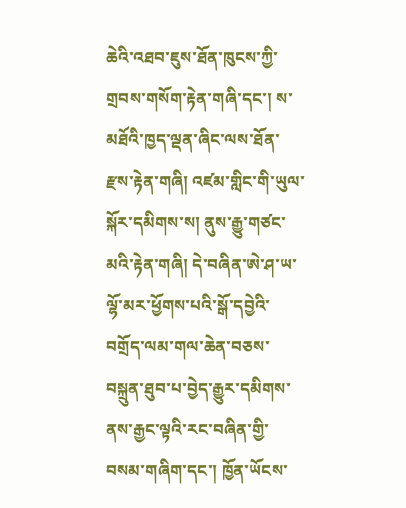ཆེའི་འཐབ་ཇུས་ཐོན་ཁུངས་ཀྱི་གྲབས་གསོག་རྟེན་གཞི་དང་། ས་མཐོའི་ཁྱད་ལྡན་ཞིང་ལས་ཐོན་རྫས་རྟེན་གཞི། འཛམ་གླིང་གི་ཡུལ་སྐོར་དམིགས་ས། ནུས་རྒྱུ་གཙང་མའི་རྟེན་གཞི། དེ་བཞིན་ཨེ་ཤ་ཡ་ལྷོ་མར་ཕྱོགས་པའི་སྒོ་དབྱེའི་བགྲོད་ལམ་གལ་ཆེན་བཅས་བསྐྲུན་ཐུབ་པ་བྱེད་རྒྱུར་དམིགས་ནས་རྒྱང་ལྟའི་རང་བཞིན་གྱི་བསམ་གཞིག་དང་། ཁྱོན་ཡོངས་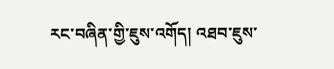རང་བཞིན་གྱི་ཇུས་འགོད། འཐབ་ཇུས་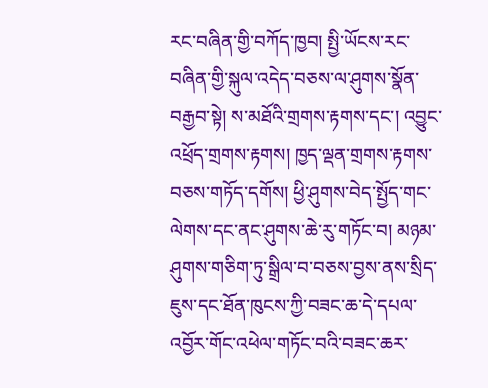རང་བཞིན་གྱི་བཀོད་ཁྱབ། སྤྱི་ཡོངས་རང་བཞིན་གྱི་སྐུལ་འདེད་བཅས་ལ་ཤུགས་སྣོན་བརྒྱབ་སྟེ། ས་མཐོའི་གྲགས་རྟགས་དང་། འབྱུང་འཕྲོད་གྲགས་རྟགས། ཁྱད་ལྡན་གྲགས་རྟགས་བཅས་གཏོད་དགོས། ཕྱི་ཤུགས་བེད་སྤྱོད་གང་ལེགས་དང་ནང་ཤུགས་ཆེ་རུ་གཏོང་བ། མཉམ་ཤུགས་གཅིག་ཏུ་སྒྲིལ་བ་བཅས་བྱས་ནས་སྲིད་ཇུས་དང་ཐོན་ཁུངས་ཀྱི་བཟང་ཆ་དེ་དཔལ་འབྱོར་གོང་འཕེལ་གཏོང་བའི་བཟང་ཆར་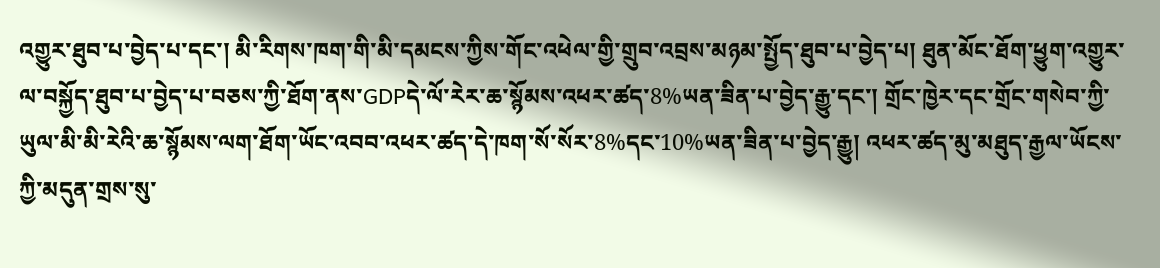འགྱུར་ཐུབ་པ་བྱེད་པ་དང་། མི་རིགས་ཁག་གི་མི་དམངས་ཀྱིས་གོང་འཕེལ་གྱི་གྲུབ་འབྲས་མཉམ་སྤྱོད་ཐུབ་པ་བྱེད་པ། ཐུན་མོང་ཐོག་ཕྱུག་འགྱུར་ལ་བསྐྱོད་ཐུབ་པ་བྱེད་པ་བཅས་ཀྱི་ཐོག་ནས་GDPདེ་ལོ་རེར་ཆ་སྙོམས་འཕར་ཚད་8%ཡན་ཟིན་པ་བྱེད་རྒྱུ་དང་། གྲོང་ཁྱེར་དང་གྲོང་གསེབ་ཀྱི་ཡུལ་མི་མི་རེའི་ཆ་སྙོམས་ལག་ཐོག་ཡོང་འབབ་འཕར་ཚད་དེ་ཁག་སོ་སོར་8%དང་10%ཡན་ཟིན་པ་བྱེད་རྒྱུ། འཕར་ཚད་མུ་མཐུད་རྒྱལ་ཡོངས་ཀྱི་མདུན་གྲས་སུ་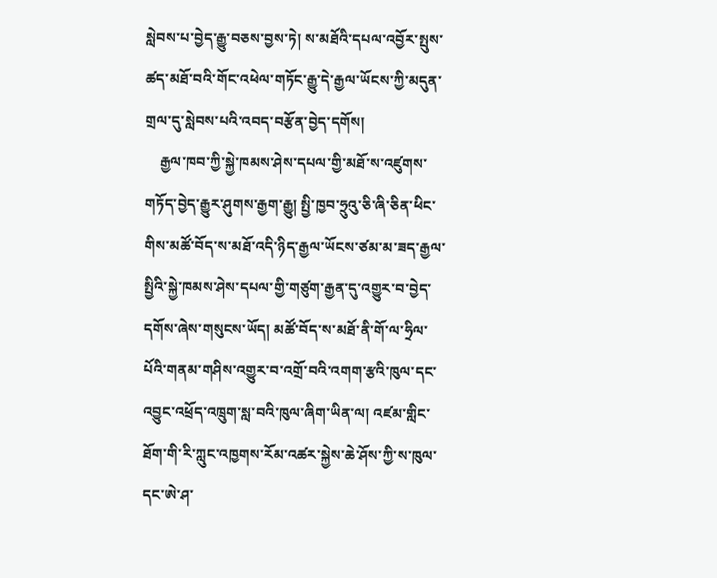སླེབས་པ་བྱེད་རྒྱུ་བཅས་བྱས་ཏེ། ས་མཐོའི་དཔལ་འབྱོར་སྤུས་ཚད་མཐོ་བའི་གོང་འཕེལ་གཏོང་རྒྱུ་དེ་རྒྱལ་ཡོངས་ཀྱི་མདུན་གྲལ་དུ་སླེབས་པའི་འབད་བརྩོན་བྱེད་དགོས།
    རྒྱལ་ཁབ་ཀྱི་སྐྱེ་ཁམས་ཤེས་དཔལ་གྱི་མཐོ་ས་འཛུགས་གཏོད་བྱེད་རྒྱུར་ཤུགས་རྒྱག་རྒྱུ། སྤྱི་ཁྱབ་ཧྲུའུ་ཅི་ཞི་ཅིན་ཕིང་གིས་མཚོ་བོད་ས་མཐོ་འདི་ཉིད་རྒྱལ་ཡོངས་ཙམ་མ་ཟད་རྒྱལ་སྤྱིའི་སྐྱེ་ཁམས་ཤེས་དཔལ་གྱི་གཙུག་རྒྱན་དུ་འགྱུར་བ་བྱེད་དགོས་ཞེས་གསུངས་ཡོད། མཚོ་བོད་ས་མཐོ་ནི་གོ་ལ་ཧྲིལ་པོའི་གནམ་གཤིས་འགྱུར་བ་འགྲོ་བའི་འགག་རྩའི་ཁུལ་དང་འབྱུང་འཕྲོད་འཁྲུག་སླ་བའི་ཁུལ་ཞིག་ཡིན་ལ། འཛམ་གླིང་ཐོག་གི་རི་ཀླུང་འཁྱགས་རོམ་འཚར་སྐྱེས་ཆེ་ཤོས་ཀྱི་ས་ཁུལ་དང་ཨེ་ཤ་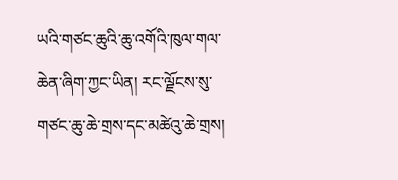ཡའི་གཙང་ཆུའི་ཆུ་འགོའི་ཁུལ་གལ་ཆེན་ཞིག་ཀྱང་ཡིན། རང་ལྗོངས་སུ་གཙང་ཆུ་ཆེ་གྲས་དང་མཚེའུ་ཆེ་གྲས།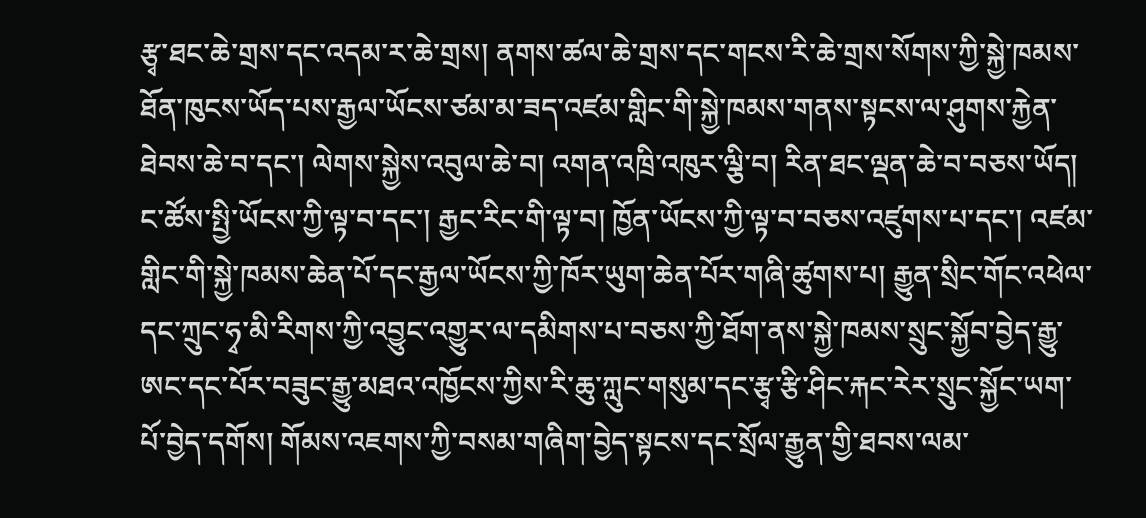རྩྭ་ཐང་ཆེ་གྲས་དང་འདམ་ར་ཆེ་གྲས། ནགས་ཚལ་ཆེ་གྲས་དང་གངས་རི་ཆེ་གྲས་སོགས་ཀྱི་སྐྱེ་ཁམས་ཐོན་ཁུངས་ཡོད་པས་རྒྱལ་ཡོངས་ཙམ་མ་ཟད་འཛམ་གླིང་གི་སྐྱེ་ཁམས་གནས་སྟངས་ལ་ཤུགས་རྐྱེན་ཐེབས་ཆེ་བ་དང་། ལེགས་སྐྱེས་འབུལ་ཆེ་བ། འགན་འཁྲི་འཁུར་ལྕི་བ། རིན་ཐང་ལྡན་ཆེ་བ་བཅས་ཡོད། ང་ཚོས་སྤྱི་ཡོངས་ཀྱི་ལྟ་བ་དང་། རྒྱང་རིང་གི་ལྟ་བ། ཁྱོན་ཡོངས་ཀྱི་ལྟ་བ་བཅས་འཛུགས་པ་དང་། འཛམ་གླིང་གི་སྐྱེ་ཁམས་ཆེན་པོ་དང་རྒྱལ་ཡོངས་ཀྱི་ཁོར་ཡུག་ཆེན་པོར་གཞི་ཚུགས་པ། རྒྱུན་སྲིང་གོང་འཕེལ་དང་ཀྲུང་ཧྭ་མི་རིགས་ཀྱི་འབྱུང་འགྱུར་ལ་དམིགས་པ་བཅས་ཀྱི་ཐོག་ནས་སྐྱེ་ཁམས་སྲུང་སྐྱོབ་བྱེད་རྒྱུ་ཨང་དང་པོར་བཟུང་རྒྱུ་མཐའ་འཁྱོངས་ཀྱིས་རི་ཆུ་ཀླུང་གསུམ་དང་རྩྭ་རྩི་ཤིང་རྐང་རེར་སྲུང་སྐྱོང་ཡག་པོ་བྱེད་དགོས། གོམས་འཇགས་ཀྱི་བསམ་གཞིག་བྱེད་སྟངས་དང་སྲོལ་རྒྱུན་གྱི་ཐབས་ལམ་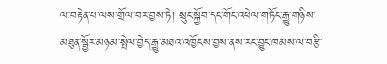ལ་བརྟེན་པ་ལས་གྲོལ་བར་བྱས་ཏེ། སྲུང་སྐྱོབ་དང་གོང་འཕེལ་གཏོང་རྒྱུ་གཉིས་མཐུན་སྦྱོར་མཉམ་སྤེལ་བྱེད་རྒྱུ་མཐའ་འཁྱོངས་བྱས་ནས་རང་བྱུང་ཁམས་ལ་བརྩི་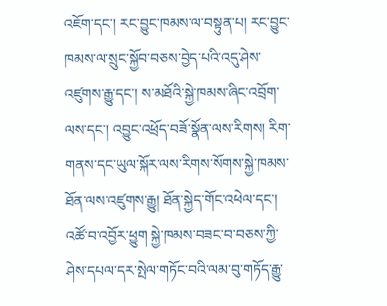འཇོག་དང་། རང་བྱུང་ཁམས་ལ་བསྟུན་པ། རང་བྱུང་ཁམས་ལ་སྲུང་སྐྱོབ་བཅས་བྱེད་པའི་འདུ་ཤེས་འཛུགས་རྒྱུ་དང་། ས་མཐོའི་སྐྱེ་ཁམས་ཞིང་འབྲོག་ལས་དང་། འབྱུང་འཕྲོད་བཟོ་སྣོན་ལས་རིགས། རིག་གནས་དང་ཡུལ་སྐོར་ལས་རིགས་སོགས་སྐྱེ་ཁམས་ཐོན་ལས་འཛུགས་རྒྱུ། ཐོན་སྐྱེད་གོང་འཕེལ་དང་། འཚོ་བ་འབྱོར་ཕྱུག སྐྱེ་ཁམས་བཟང་བ་བཅས་ཀྱི་ཤེས་དཔལ་དར་སྤེལ་གཏོང་བའི་ལམ་བུ་གཏོད་རྒྱུ་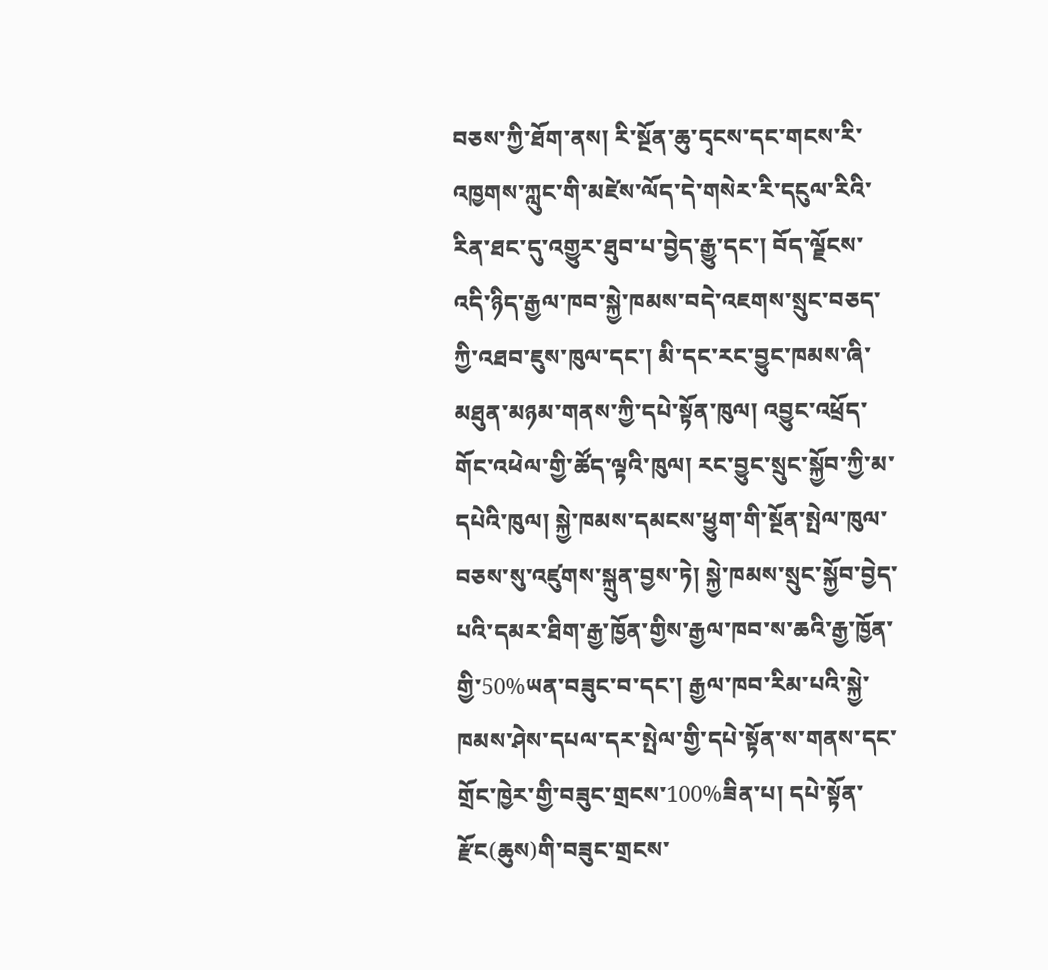བཅས་ཀྱི་ཐོག་ནས། རི་སྔོན་ཆུ་དྭངས་དང་གངས་རི་འཁྱགས་ཀླུང་གི་མཛེས་ལོད་དེ་གསེར་རི་དངུལ་རིའི་རིན་ཐང་དུ་འགྱུར་ཐུབ་པ་བྱེད་རྒྱུ་དང་། བོད་ལྗོངས་འདི་ཉིད་རྒྱལ་ཁབ་སྐྱེ་ཁམས་བདེ་འཇགས་སྲུང་བཅད་ཀྱི་འཐབ་ཇུས་ཁུལ་དང་། མི་དང་རང་བྱུང་ཁམས་ཞི་མཐུན་མཉམ་གནས་ཀྱི་དཔེ་སྟོན་ཁུལ། འབྱུང་འཕྲོད་གོང་འཕེལ་གྱི་ཚོད་ལྟའི་ཁུལ། རང་བྱུང་སྲུང་སྐྱོབ་ཀྱི་མ་དཔེའི་ཁུལ། སྐྱེ་ཁམས་དམངས་ཕྱུག་གི་སྔོན་སྤེལ་ཁུལ་བཅས་སུ་འཛུགས་སྐྲུན་བྱས་ཏེ། སྐྱེ་ཁམས་སྲུང་སྐྱོབ་བྱེད་པའི་དམར་ཐིག་རྒྱ་ཁྱོན་གྱིས་རྒྱལ་ཁབ་ས་ཆའི་རྒྱ་ཁྱོན་གྱི་50%ཡན་བཟུང་བ་དང་། རྒྱལ་ཁབ་རིམ་པའི་སྐྱེ་ཁམས་ཤེས་དཔལ་དར་སྤེལ་གྱི་དཔེ་སྟོན་ས་གནས་དང་གྲོང་ཁྱེར་གྱི་བཟུང་གྲངས་100%ཟིན་པ། དཔེ་སྟོན་རྫོང(ཆུས)གི་བཟུང་གྲངས་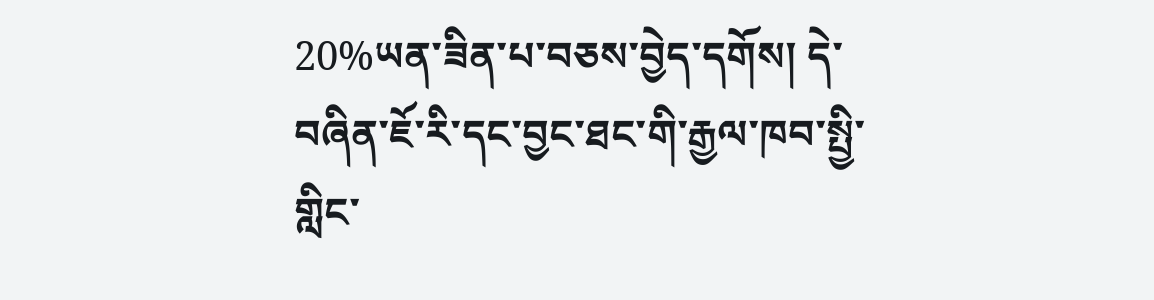20%ཡན་ཟིན་པ་བཅས་བྱེད་དགོས། དེ་བཞིན་ཇོ་རི་དང་བྱང་ཐང་གི་རྒྱལ་ཁབ་སྤྱི་གླིང་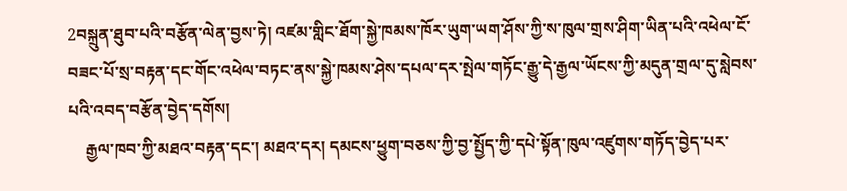2བསྐྲུན་ཐུབ་པའི་བརྩོན་ལེན་བྱས་ཏེ། འཛམ་གླིང་ཐོག་སྐྱེ་ཁམས་ཁོར་ཡུག་ཡག་ཤོས་ཀྱི་ས་ཁུལ་གྲས་ཤིག་ཡིན་པའི་འཕེལ་ངོ་བཟང་པོ་སྲ་བརྟན་དང་གོང་འཕེལ་བཏང་ནས་སྐྱེ་ཁམས་ཤེས་དཔལ་དར་སྤེལ་གཏོང་རྒྱུ་དེ་རྒྱལ་ཡོངས་ཀྱི་མདུན་གྲལ་དུ་སླེབས་པའི་འབད་བརྩོན་བྱེད་དགོས།
    རྒྱལ་ཁབ་ཀྱི་མཐའ་བརྟན་དང་། མཐའ་དར། དམངས་ཕྱུག་བཅས་ཀྱི་བྱ་སྤྱོད་ཀྱི་དཔེ་སྟོན་ཁུལ་འཛུགས་གཏོད་བྱེད་པར་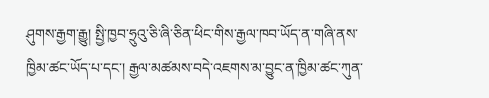ཤུགས་རྒྱག་རྒྱུ། སྤྱི་ཁྱབ་ཧྲུའུ་ཅི་ཞི་ཅིན་ཕིང་གིས་རྒྱལ་ཁབ་ཡོད་ན་གཞི་ནས་ཁྱིམ་ཚང་ཡོད་པ་དང་། རྒྱལ་མཚམས་བདེ་འཇགས་མ་བྱུང་ན་ཁྱིམ་ཚང་ཀུན་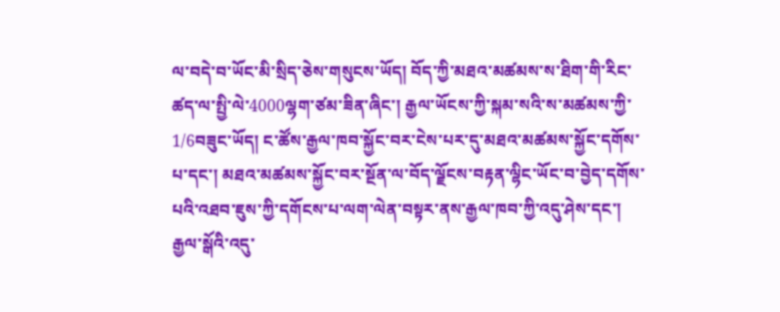ལ་བདེ་བ་ཡོང་མི་སྲིད་ཅེས་གསུངས་ཡོད། བོད་ཀྱི་མཐའ་མཚམས་ས་ཐིག་གི་རིང་ཚད་ལ་སྤྱི་ལེ་4000ལྷག་ཙམ་ཟིན་ཞིང་། རྒྱལ་ཡོངས་ཀྱི་སྐམ་སའི་ས་མཚམས་ཀྱི་1/6བཟུང་ཡོད། ང་ཚོས་རྒྱལ་ཁབ་སྐྱོང་བར་ངེས་པར་དུ་མཐའ་མཚམས་སྐྱོང་དགོས་པ་དང་། མཐའ་མཚམས་སྐྱོང་བར་སྔོན་ལ་བོད་ལྗོངས་བརྟན་ལྷིང་ཡོང་བ་བྱེད་དགོས་པའི་འཐབ་ཇུས་ཀྱི་དགོངས་པ་ལག་ལེན་བསྟར་ནས་རྒྱལ་ཁབ་ཀྱི་འདུ་ཤེས་དང་། རྒྱལ་སྒོའི་འདུ་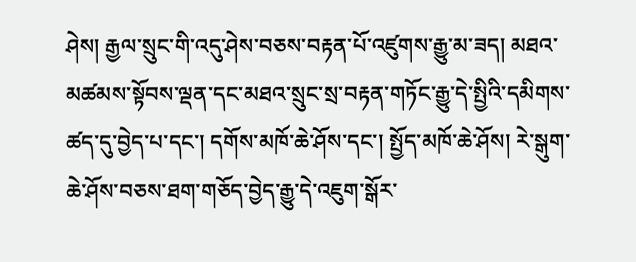ཤེས། རྒྱལ་སྲུང་གི་འདུ་ཤེས་བཅས་བརྟན་པོ་འཛུགས་རྒྱུ་མ་ཟད། མཐའ་མཚམས་སྟོབས་ལྡན་དང་མཐའ་སྲུང་སྲ་བརྟན་གཏོང་རྒྱུ་དེ་སྤྱིའི་དམིགས་ཚད་དུ་བྱེད་པ་དང་། དགོས་མཁོ་ཆེ་ཤོས་དང་། སྤྱོད་མཁོ་ཆེ་ཤོས། རེ་སྒུག་ཆེ་ཤོས་བཅས་ཐག་གཅོད་བྱེད་རྒྱུ་དེ་འཇུག་སྒོར་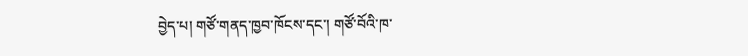བྱེད་པ། གཙོ་གནད་ཁྱབ་ཁོངས་དང་། གཙོ་བོའི་ཁ་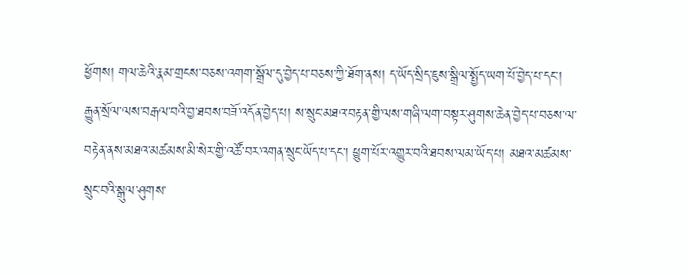ཕྱོགས། གལ་ཆེའི་རྣམ་གྲངས་བཅས་འགག་སྒྲོལ་དུ་བྱེད་པ་བཅས་ཀྱི་ཐོག་ནས། ད་ཡོད་སྲིད་ཇུས་སྒྲིལ་སྤྱོད་ཡག་པོ་བྱེད་པ་དང་། རྒྱུན་སྲོལ་ལས་བརྒལ་བའི་བྱ་ཐབས་བཟོ་འདོན་བྱེད་པ། ས་སྲུང་མཐའ་བརྟན་གྱི་ལས་གཞི་ལག་བསྟར་ཤུགས་ཆེན་བྱེད་པ་བཅས་ལ་བརྟེན་ནས་མཐའ་མཚམས་མི་སེར་གྱི་འཚོ་བར་འགན་སྲུང་ཡོད་པ་དང་། ཕྱུག་པོར་འགྱུར་བའི་ཐབས་ལམ་ཡོད་པ། མཐའ་མཚམས་སྲུང་བའི་སྒུལ་ཤུགས་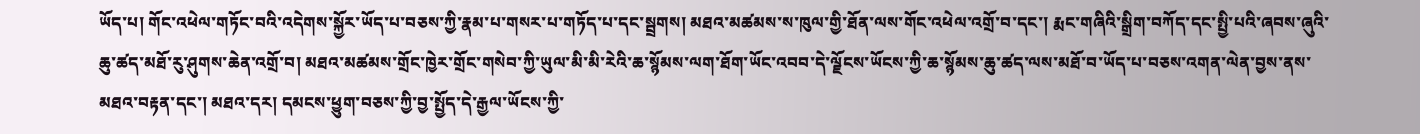ཡོད་པ། གོང་འཕེལ་གཏོང་བའི་འདེགས་སྐྱོར་ཡོད་པ་བཅས་ཀྱི་རྣམ་པ་གསར་པ་གཏོད་པ་དང་སྦྲགས། མཐའ་མཚམས་ས་ཁུལ་གྱི་ཐོན་ལས་གོང་འཕེལ་འགྲོ་བ་དང་། རྨང་གཞིའི་སྒྲིག་བཀོད་དང་སྤྱི་པའི་ཞབས་ཞུའི་ཆུ་ཚད་མཐོ་རུ་ཤུགས་ཆེན་འགྲོ་བ། མཐའ་མཚམས་གྲོང་ཁྱེར་གྲོང་གསེབ་ཀྱི་ཡུལ་མི་མི་རེའི་ཆ་སྙོམས་ལག་ཐོག་ཡོང་འབབ་དེ་ལྗོངས་ཡོངས་ཀྱི་ཆ་སྙོམས་ཆུ་ཚད་ལས་མཐོ་བ་ཡོད་པ་བཅས་འགན་ལེན་བྱས་ནས་མཐའ་བརྟན་དང་། མཐའ་དར། དམངས་ཕྱུག་བཅས་ཀྱི་བྱ་སྤྱོད་དེ་རྒྱལ་ཡོངས་ཀྱི་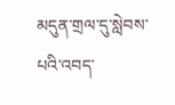མདུན་གྲལ་དུ་སླེབས་པའི་འབད་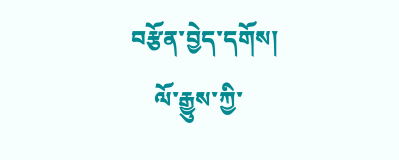བརྩོན་བྱེད་དགོས།
    ལོ་རྒྱུས་ཀྱི་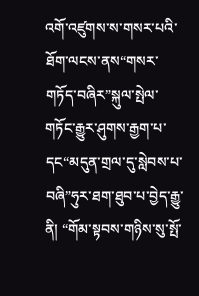འགོ་འཛུགས་ས་གསར་པའི་ཐོག་ལངས་ནས“གསར་གཏོད་བཞིར”སྐུལ་སྤེལ་གཏོང་རྒྱུར་ཤུགས་རྒྱག་པ་དང“མདུན་གྲལ་དུ་སླེབས་པ་བཞི”ཧུར་ཐག་ཐུབ་པ་བྱེད་རྒྱུ་ནི། “གོམ་སྟབས་གཉིས་སུ་སྤོ་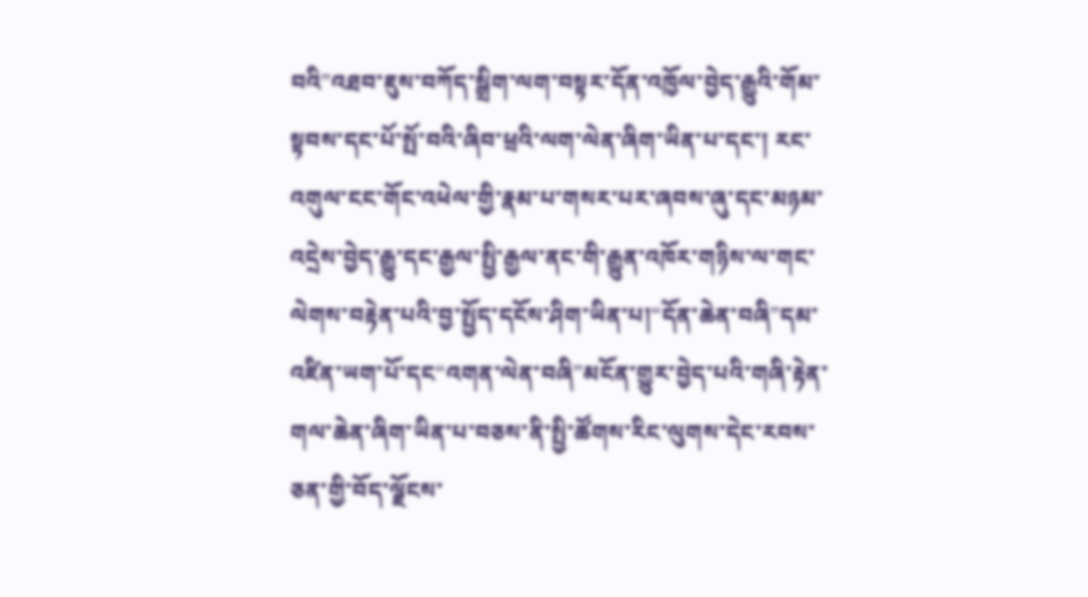བའི”འཐབ་ཇུས་བཀོད་སྒྲིག་ལག་བསྟར་དོན་འཁྱོལ་བྱེད་རྒྱུའི་གོམ་སྟབས་དང་པོ་སྤོ་བའི་ཞིབ་ཕྲའི་ལག་ལེན་ཞིག་ཡིན་པ་དང་། རང་འགུལ་ངང་གོང་འཕེལ་གྱི་རྣམ་པ་གསར་པར་ཞབས་ཞུ་དང་མཉམ་འདྲེས་བྱེད་རྒྱུ་དང་རྒྱལ་སྤྱི་རྒྱལ་ནང་གི་རྒྱུན་འཁོར་གཉིས་ལ་གང་ལེགས་བརྟེན་པའི་བྱ་སྤྱོད་དངོས་ཤིག་ཡིན་པ།“དོན་ཆེན་བཞི”དམ་འཛིན་ཡག་པོ་དང“འགན་ལེན་བཞི”མངོན་གྱུར་བྱེད་པའི་གཞི་རྟེན་གལ་ཆེན་ཞིག་ཡིན་པ་བཅས་ནི་སྤྱི་ཚོགས་རིང་ལུགས་དེང་རབས་ཅན་གྱི་བོད་ལྗོངས་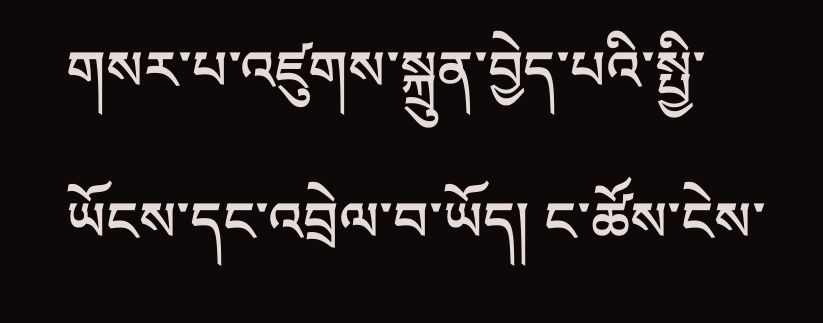གསར་པ་འཛུགས་སྐྲུན་བྱེད་པའི་སྤྱི་ཡོངས་དང་འབྲེལ་བ་ཡོད། ང་ཚོས་ངེས་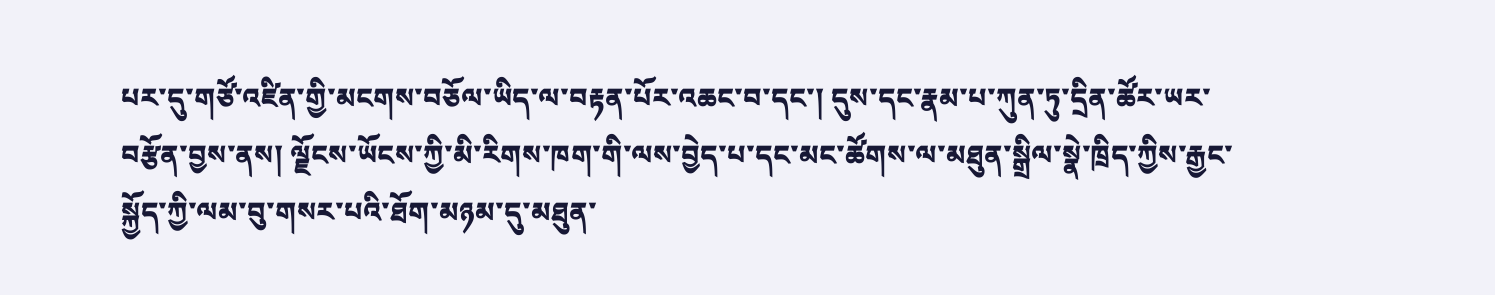པར་དུ་གཙོ་འཛིན་གྱི་མངགས་བཅོལ་ཡིད་ལ་བརྟན་པོར་འཆང་བ་དང་། དུས་དང་རྣམ་པ་ཀུན་ཏུ་དྲིན་ཚོར་ཡར་བརྩོན་བྱས་ནས། ལྗོངས་ཡོངས་ཀྱི་མི་རིགས་ཁག་གི་ལས་བྱེད་པ་དང་མང་ཚོགས་ལ་མཐུན་སྒྲིལ་སྣེ་ཁྲིད་ཀྱིས་རྒྱང་སྐྱོད་ཀྱི་ལམ་བུ་གསར་པའི་ཐོག་མཉམ་དུ་མཐུན་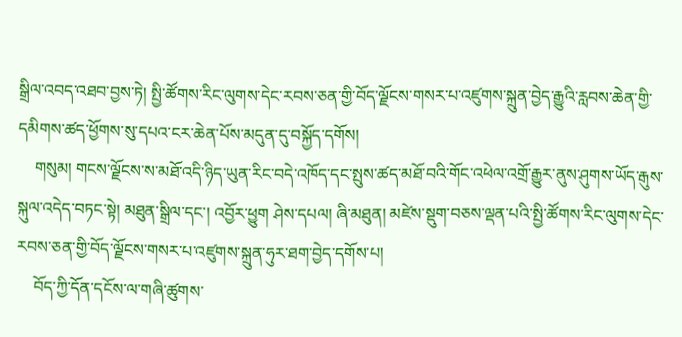སྒྲིལ་འབད་འཐབ་བྱས་ཏེ། སྤྱི་ཚོགས་རིང་ལུགས་དེང་རབས་ཅན་གྱི་བོད་ལྗོངས་གསར་པ་འཛུགས་སྐྲུན་བྱེད་རྒྱུའི་རླབས་ཆེན་གྱི་དམིགས་ཚད་ཕྱོགས་སུ་དཔའ་ངར་ཆེན་པོས་མདུན་དུ་བསྐྱོད་དགོས།
    གསུམ། གངས་ལྗོངས་ས་མཐོ་འདི་ཉིད་ཡུན་རིང་བདེ་འཁོད་དང་སྤུས་ཚད་མཐོ་བའི་གོང་འཕེལ་འགྲོ་རྒྱུར་ནུས་ཤུགས་ཡོད་རྒུས་སྐུལ་འདེད་བཏང་སྟེ། མཐུན་སྒྲིལ་དང་། འབྱོར་ཕྱུག ཤེས་དཔལ། ཞི་མཐུན། མཛེས་སྡུག་བཅས་ལྡན་པའི་སྤྱི་ཚོགས་རིང་ལུགས་དེང་རབས་ཅན་གྱི་བོད་ལྗོངས་གསར་པ་འཛུགས་སྐྲུན་ཧུར་ཐག་བྱེད་དགོས་པ།
    བོད་ཀྱི་དོན་དངོས་ལ་གཞི་ཚུགས་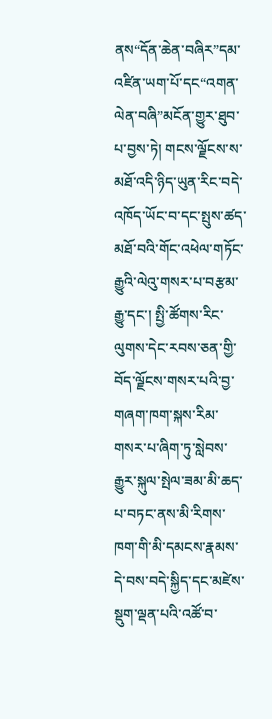ནས“དོན་ཆེན་བཞིར”དམ་འཛིན་ཡག་པོ་དང“འགན་ལེན་བཞི”མངོན་གྱུར་ཐུབ་པ་བྱས་ཏེ། གངས་ལྗོངས་ས་མཐོ་འདི་ཉིད་ཡུན་རིང་བདེ་འཁོད་ཡོང་བ་དང་སྤུས་ཚད་མཐོ་བའི་གོང་འཕེལ་གཏོང་རྒྱུའི་ལེའུ་གསར་པ་བརྩམ་རྒྱུ་དང་། སྤྱི་ཚོགས་རིང་ལུགས་དེང་རབས་ཅན་གྱི་བོད་ལྗོངས་གསར་པའི་བྱ་གཞག་ཁག་སྐས་རིམ་གསར་པ་ཞིག་ཏུ་སླེབས་རྒྱུར་སྐུལ་སྤེལ་ཟམ་མི་ཆད་པ་བཏང་ནས་མི་རིགས་ཁག་གི་མི་དམངས་རྣམས་དེ་བས་བདེ་སྐྱིད་དང་མཛེས་སྡུག་ལྡན་པའི་འཚོ་བ་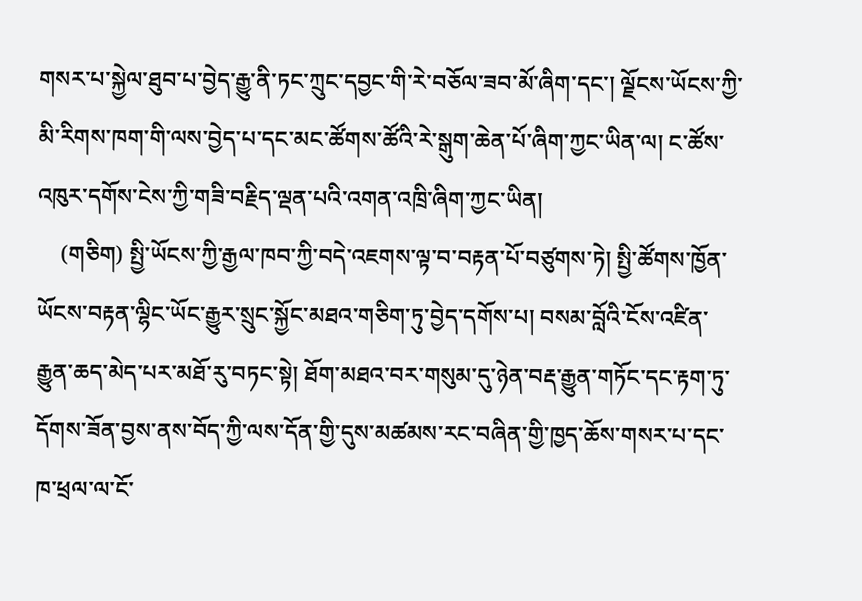གསར་པ་སྐྱེལ་ཐུབ་པ་བྱེད་རྒྱུ་ནི་ཏང་ཀྲུང་དབྱང་གི་རེ་བཅོལ་ཟབ་མོ་ཞིག་དང་། ལྗོངས་ཡོངས་ཀྱི་མི་རིགས་ཁག་གི་ལས་བྱེད་པ་དང་མང་ཚོགས་ཚོའི་རེ་སྒུག་ཆེན་པོ་ཞིག་ཀྱང་ཡིན་ལ། ང་ཚོས་འཁུར་དགོས་ངེས་ཀྱི་གཟི་བརྗིད་ལྡན་པའི་འགན་འཁྲི་ཞིག་ཀྱང་ཡིན།
    (གཅིག) སྤྱི་ཡོངས་ཀྱི་རྒྱལ་ཁབ་ཀྱི་བདེ་འཇགས་ལྟ་བ་བརྟན་པོ་བཙུགས་ཏེ། སྤྱི་ཚོགས་ཁྱོན་ཡོངས་བརྟན་ལྷིང་ཡོང་རྒྱུར་སྲུང་སྐྱོང་མཐའ་གཅིག་ཏུ་བྱེད་དགོས་པ། བསམ་བློའི་ངོས་འཛིན་རྒྱུན་ཆད་མེད་པར་མཐོ་རུ་བཏང་སྟེ། ཐོག་མཐའ་བར་གསུམ་དུ་ཉེན་བརྡ་རྒྱུན་གཏོང་དང་རྟག་ཏུ་དོགས་ཟོན་བྱས་ནས་བོད་ཀྱི་ལས་དོན་གྱི་དུས་མཚམས་རང་བཞིན་གྱི་ཁྱད་ཆོས་གསར་པ་དང་ཁ་ཕྲལ་ལ་ངོ་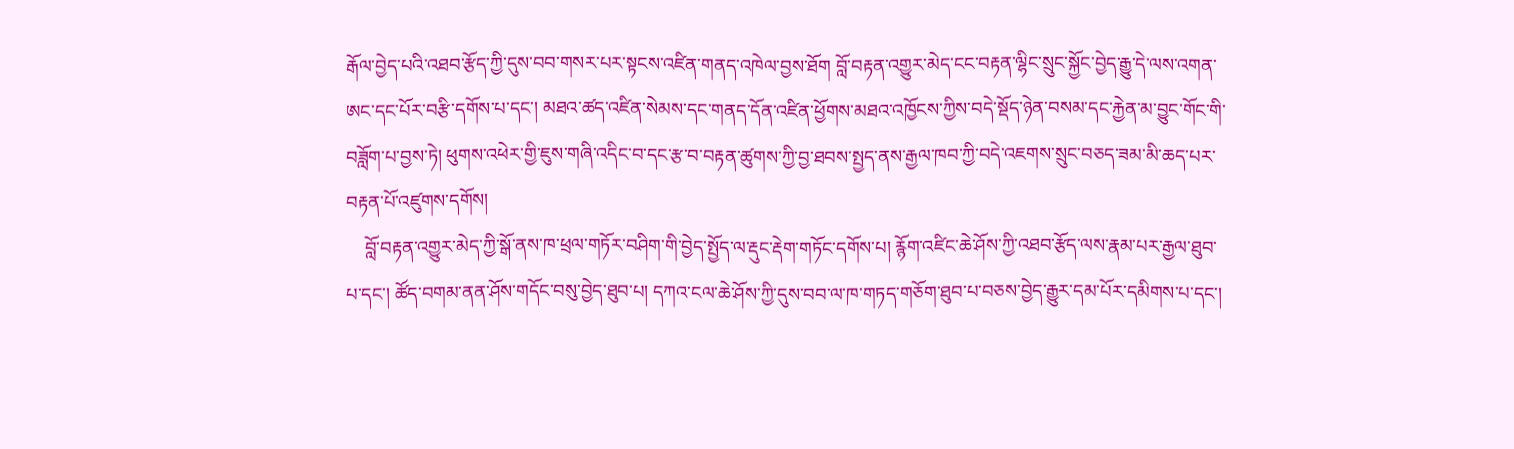རྒོལ་བྱེད་པའི་འཐབ་རྩོད་ཀྱི་དུས་བབ་གསར་པར་སྟངས་འཛིན་གནད་འཁེལ་བྱས་ཐོག བློ་བརྟན་འགྱུར་མེད་ངང་བརྟན་ལྷིང་སྲུང་སྐྱོང་བྱེད་རྒྱུ་དེ་ལས་འགན་ཨང་དང་པོར་བརྩི་དགོས་པ་དང་། མཐའ་ཚད་འཛིན་སེམས་དང་གནད་དོན་འཛིན་ཕྱོགས་མཐའ་འཁྱོངས་ཀྱིས་བདེ་སྡོད་ཉེན་བསམ་དང་རྐྱེན་མ་བྱུང་གོང་གི་བཟློག་པ་བྱས་ཏེ། ཕུགས་འཕེར་གྱི་ཇུས་གཞི་འདིང་བ་དང་རྩ་བ་བརྟན་ཚུགས་ཀྱི་བྱ་ཐབས་སྤྱད་ནས་རྒྱལ་ཁབ་ཀྱི་བདེ་འཇགས་སྲུང་བཅད་ཟམ་མི་ཆད་པར་བརྟན་པོ་འཛུགས་དགོས།
    བློ་བརྟན་འགྱུར་མེད་ཀྱི་སྒོ་ནས་ཁ་ཕྲལ་གཏོར་བཤིག་གི་བྱེད་སྤྱོད་ལ་རྡུང་རྡེག་གཏོང་དགོས་པ། རྙོག་འཛིང་ཆེ་ཤོས་ཀྱི་འཐབ་རྩོད་ལས་རྣམ་པར་རྒྱལ་ཐུབ་པ་དང་། ཚོད་བགམ་ནན་ཤོས་གདོང་བསུ་བྱེད་ཐུབ་པ། དཀའ་ངལ་ཆེ་ཤོས་ཀྱི་དུས་བབ་ལ་ཁ་གཏད་གཅོག་ཐུབ་པ་བཅས་བྱེད་རྒྱུར་དམ་པོར་དམིགས་པ་དང་།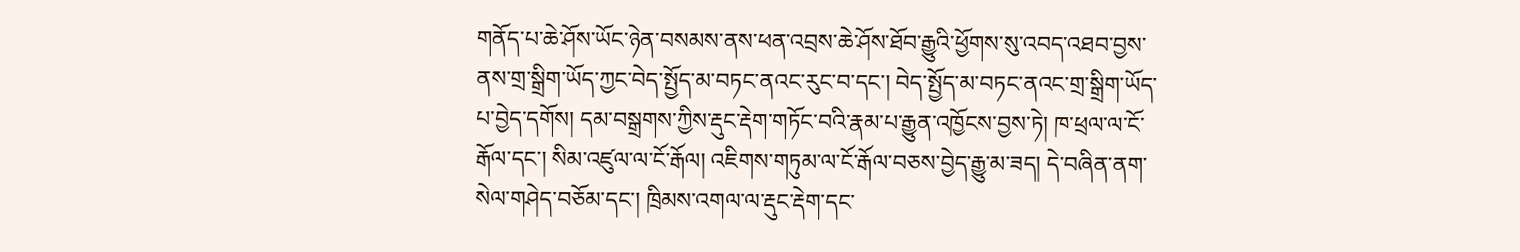གནོད་པ་ཆེ་ཤོས་ཡོང་ཉེན་བསམས་ནས་ཕན་འབྲས་ཆེ་ཤོས་ཐོབ་རྒྱུའི་ཕྱོགས་སུ་འབད་འཐབ་བྱས་ནས་གྲ་སྒྲིག་ཡོད་ཀྱང་བེད་སྤྱོད་མ་བཏང་ནའང་རུང་བ་དང་། བེད་སྤྱོད་མ་བཏང་ནའང་གྲ་སྒྲིག་ཡོད་པ་བྱེད་དགོས། དམ་བསྒྲགས་ཀྱིས་རྡུང་རྡེག་གཏོང་བའི་རྣམ་པ་རྒྱུན་འཁྱོངས་བྱས་ཏེ། ཁ་ཕྲལ་ལ་ངོ་རྒོལ་དང་། སིམ་འཛུལ་ལ་ངོ་རྒོལ། འཇིགས་གཏུམ་ལ་ངོ་རྒོལ་བཅས་བྱེད་རྒྱུ་མ་ཟད། དེ་བཞིན་ནག་སེལ་གཤེད་བཅོམ་དང་། ཁྲིམས་འགལ་ལ་རྡུང་རྡེག་དང་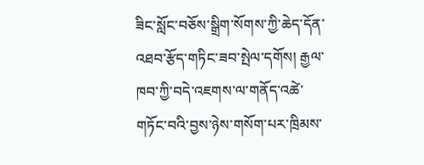ཟིང་སློང་བཅོས་སྒྲིག་སོགས་ཀྱི་ཆེད་དོན་འཐབ་རྩོད་གཏིང་ཟབ་སྤེལ་དགོས། རྒྱལ་ཁབ་ཀྱི་བདེ་འཇགས་ལ་གནོད་འཚེ་གཏོང་བའི་བྱས་ཉེས་གསོག་པར་ཁྲིམས་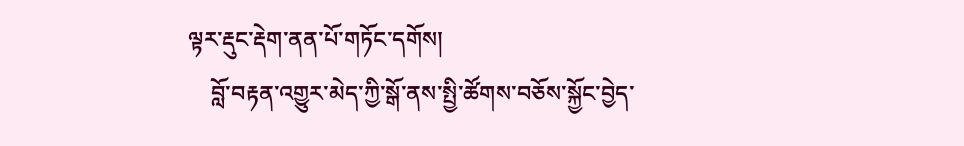ལྟར་རྡུང་རྡེག་ནན་པོ་གཏོང་དགོས།
    བློ་བརྟན་འགྱུར་མེད་ཀྱི་སྒོ་ནས་སྤྱི་ཚོགས་བཅོས་སྐྱོང་བྱེད་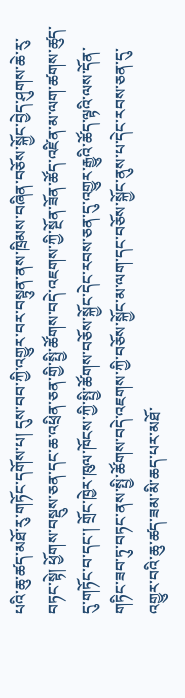པའི་ཆུ་ཚད་མཐོ་རུ་གཏོང་དགོས་པ། དུས་བབ་ཀྱི་འགྱུར་བར་བསྟུན་ནས་ཁྲིམས་བཞིན་བཅོས་སྐྱོང་བྱེད་ཤུགས་ཆེ་རུ་བཏང་སྟེ། ཕྱོགས་བསྡུས་ཅན་དང་ཆ་འཕྲིན་ཅན་གྱི་སྤྱི་ཚོགས་བདེ་འཇགས་ཀྱི་སྔོན་ཟོན་ཚོད་འཛིན་མ་ལག་ཚགས་ཚུད་དུ་གཏོང་བ་དང་། གྲོང་ཁྱེར་ཁུལ་ཁོངས་ཀྱི་སྤྱི་ཚོགས་བཅོས་སྐྱོང་དེང་རབས་ཅན་དུ་འགྱུར་རྒྱུའི་ཚོད་ལྟའི་ལས་དོན་གཏིང་ཟབ་ཏུ་བཏང་ནས་སྤྱི་ཚོགས་བདེ་འཇགས་ཀྱི་བཅོས་སྐྱོང་མ་ལག་དང་བཅོས་སྐྱོང་ནུས་པ་དེང་རབས་ཅན་དུ་འགྱུར་བའི་ཆུ་ཚད་ཟམ་མི་ཆད་པར་མཐོ་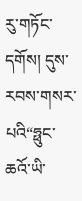རུ་གཏོང་དགོས། དུས་རབས་གསར་པའི“ཧྥུང་ཆའོ་ཡི་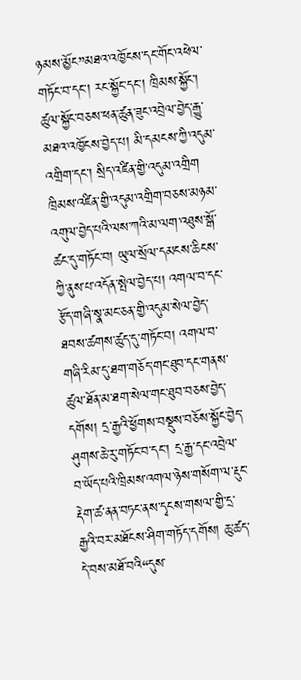ཉམས་མྱོང”མཐའ་འཁྱོངས་དང་གོང་འཕེལ་གཏོང་བ་དང་། རང་སྐྱོང་དང་། ཁྲིམས་སྐྱོང་། ཚུལ་སྐྱོང་བཅས་ཕན་ཚུན་ཟུང་འབྲེལ་བྱེད་རྒྱུ་མཐའ་འཁྱོངས་བྱེད་པ། མི་དམངས་ཀྱི་འདུམ་འགྲིག་དང་། སྲིད་འཛིན་གྱི་འདུམ་འགྲིག ཁྲིམས་འཛིན་གྱི་འདུམ་འགྲིག་བཅས་མཉམ་འགུལ་བྱེད་པའི་ལས་ཀའི་མ་ལག་འཐུས་སྒོ་ཚང་དུ་གཏོང་བ། ཡུལ་སྲོལ་དམངས་ཆིངས་ཀྱི་ནུས་པ་འདོན་སྤེལ་བྱེད་པ། འགལ་བ་དང་རྩོད་གཞི་སྣ་མང་ཅན་གྱི་འདུམ་སེལ་བྱེད་ཐབས་ཚགས་ཚུད་དུ་གཏོང་བ། འགལ་བ་གཞི་རིམ་དུ་ཐག་གཅོད་གང་ཐུབ་དང་གནས་ཚུལ་ཐོན་མ་ཐག་སེལ་གང་ཐུབ་བཅས་བྱེད་དགོས། དྲ་རྒྱའི་ཕྱོགས་བསྡུས་བཅོས་སྐྱོང་བྱེད་ཤུགས་ཆེ་རུ་གཏོང་བ་དང་། དྲ་རྒྱ་དང་འབྲེལ་བ་ཡོད་པའི་ཁྲིམས་འགལ་ཉེས་གསོག་ལ་རྡུང་རྡེག་ཚ་ནན་བཏང་ནས་དྭངས་གསལ་གྱི་དྲ་རྒྱའི་བར་མཐོངས་ཤིག་གཏོད་དགོས། ཆུ་ཚད་དེ་བས་མཐོ་བའི“དུས་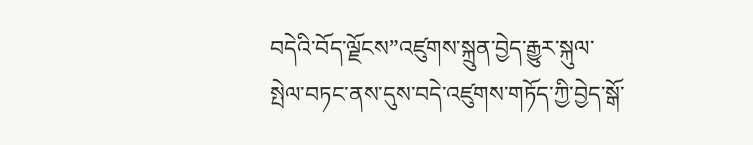བདེའི་བོད་ལྗོངས”འཛུགས་སྐྲུན་བྱེད་རྒྱུར་སྐུལ་སྤེལ་བཏང་ནས་དུས་བདེ་འཛུགས་གཏོད་ཀྱི་བྱེད་སྒོ་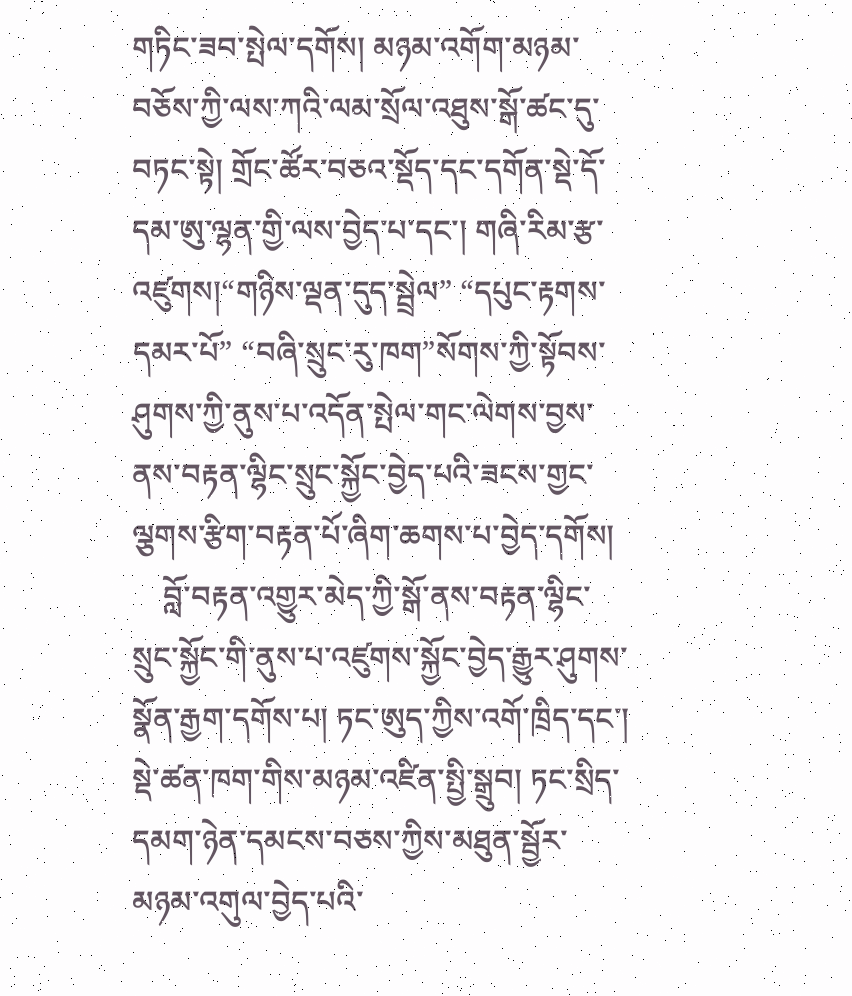གཏིང་ཟབ་སྤེལ་དགོས། མཉམ་འགོག་མཉམ་བཅོས་ཀྱི་ལས་ཀའི་ལམ་སྲོལ་འཐུས་སྒོ་ཚང་དུ་བཏང་སྟེ། གྲོང་ཚོར་བཅའ་སྡོད་དང་དགོན་སྡེ་དོ་དམ་ཨུ་ལྷན་གྱི་ལས་བྱེད་པ་དང་། གཞི་རིམ་རྩ་འཛུགས།“གཉིས་ལྡན་དུད་སྦྲེལ” “དཔུང་རྟགས་དམར་པོ” “བཞི་སྲུང་རུ་ཁག”སོགས་ཀྱི་སྟོབས་ཤུགས་ཀྱི་ནུས་པ་འདོན་སྤེལ་གང་ལེགས་བྱས་ནས་བརྟན་ལྷིང་སྲུང་སྐྱོང་བྱེད་པའི་ཟངས་གྱང་ལྕགས་རྩིག་བརྟན་པོ་ཞིག་ཆགས་པ་བྱེད་དགོས།
    བློ་བརྟན་འགྱུར་མེད་ཀྱི་སྒོ་ནས་བརྟན་ལྷིང་སྲུང་སྐྱོང་གི་ནུས་པ་འཛུགས་སྐྱོང་བྱེད་རྒྱུར་ཤུགས་སྣོན་རྒྱག་དགོས་པ། ཏང་ཨུད་ཀྱིས་འགོ་ཁྲིད་དང་། སྡེ་ཚན་ཁག་གིས་མཉམ་འཛིན་སྤྱི་སྒྲུབ། ཏང་སྲིད་དམག་ཉེན་དམངས་བཅས་ཀྱིས་མཐུན་སྦྱོར་མཉམ་འགུལ་བྱེད་པའི་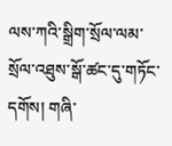ལས་ཀའི་སྒྲིག་སྲོལ་ལམ་སྲོལ་འཐུས་སྒོ་ཚང་དུ་གཏོང་དགོས། གཞི་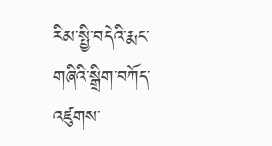རིམ་སྤྱི་བདེའི་རྨང་གཞིའི་སྒྲིག་བཀོད་འཛུགས་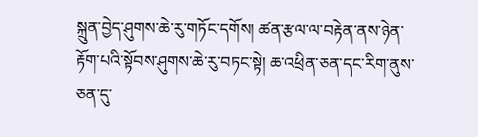སྐྲུན་བྱེད་ཤུགས་ཆེ་རུ་གཏོང་དགོས། ཚན་རྩལ་ལ་བརྟེན་ནས་ཉེན་རྟོག་པའི་སྟོབས་ཤུགས་ཆེ་རུ་བཏང་སྟེ། ཆ་འཕྲིན་ཅན་དང་རིག་ནུས་ཅན་དུ་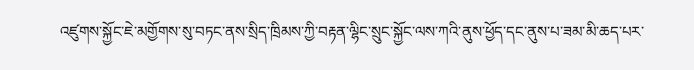འཛུགས་སྐྱོང་ཇེ་མགྱོགས་སུ་བཏང་ནས་སྲིད་ཁྲིམས་ཀྱི་བརྟན་ལྷིང་སྲུང་སྐྱོང་ལས་ཀའི་ནུས་ཕྱོད་དང་ནུས་པ་ཟམ་མི་ཆད་པར་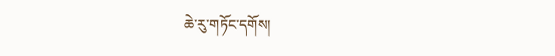ཆེ་རུ་གཏོང་དགོས།